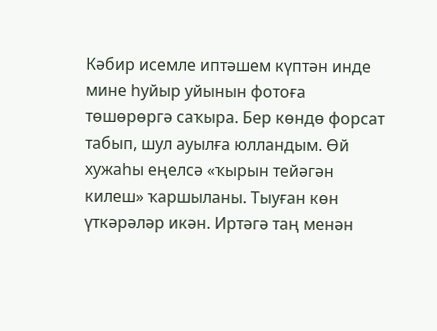Кәбир исемле иптәшем күптән инде мине һуйыр уйынын фотоға төшөрөргә саҡыра. Бер көндө форсат табып, шул ауылға юлландым. Өй хужаһы еңелсә «ҡырын тейәгән килеш» ҡаршыланы. Тыуған көн үткәрәләр икән. Иртәгә таң менән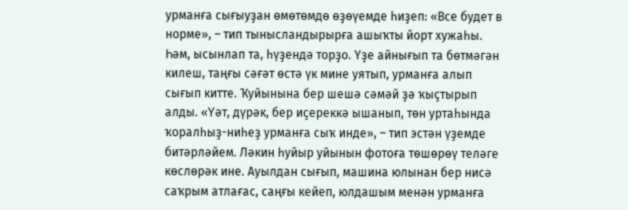урманға сығыуҙан өмөтөмдө өҙөүемде һиҙеп: «Все будет в норме», – тип тынысландырырға ашыҡты йорт хужаһы. Һәм, ысынлап та, һүҙендә торҙо. Үҙе айнығып та бөтмәгән килеш, таңғы сәғәт өстә үк мине уятып, урманға алып сығып китте. Ҡуйынына бер шешә сәмәй ҙә ҡыҫтырып алды. «Үәт, дүрәк, бер иҫереккә ышанып, төн уртаһында ҡоралһыҙ-ниһеҙ урманға сыҡ инде», – тип эстән үҙемде битәрләйем. Ләкин һуйыр уйынын фотоға төшөрөү теләге көслөрәк ине. Ауылдан сығып, машина юлынан бер нисә саҡрым атлағас, саңғы кейеп, юлдашым менән урманға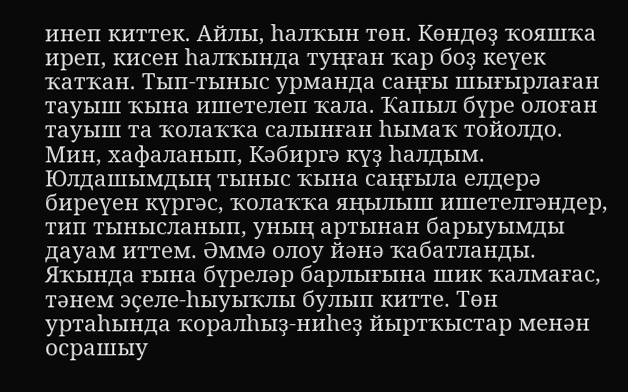инеп киттек. Айлы, һалҡын төн. Көндөҙ ҡояшҡа иреп, кисен һалҡында туңған ҡар боҙ кеүек ҡатҡан. Тып-тыныс урманда саңғы шығырлаған тауыш ҡына ишетелеп ҡала. Ҡапыл бүре олоған тауыш та ҡолаҡҡа салынған һымаҡ тойолдо. Мин, хафаланып, Кәбиргә күҙ һалдым. Юлдашымдың тыныс ҡына саңғыла елдерә биреүен күргәс, ҡолаҡҡа яңылыш ишетелгәндер, тип тынысланып, уның артынан барыуымды дауам иттем. Әммә олоу йәнә ҡабатланды. Яҡында ғына бүреләр барлығына шик ҡалмағас, тәнем эҫеле-һыуыҡлы булып китте. Төн уртаһында ҡоралһыҙ-ниһеҙ йыртҡыстар менән осрашыу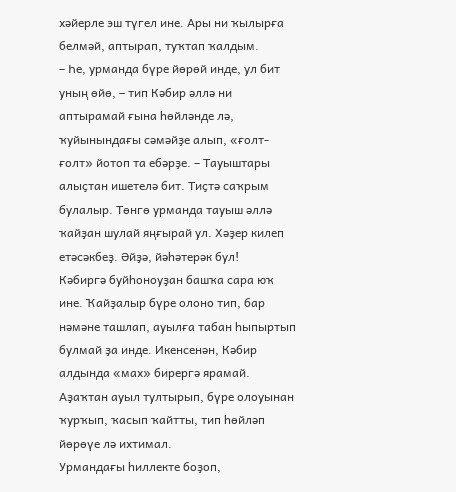хәйерле эш түгел ине. Ары ни ҡылырға белмәй, аптырап, туҡтап ҡалдым.
– Һе, урманда бүре йөрөй инде, ул бит уның өйө, – тип Кәбир әллә ни аптырамай ғына һөйләнде лә, ҡуйынындағы сәмәйҙе алып, «ғолт-ғолт» йотоп та ебәрҙе. – Тауыштары алыҫтан ишетелә бит. Тиҫтә саҡрым булалыр. Төнгө урманда тауыш әллә ҡайҙан шулай яңғырай ул. Хәҙер килеп етәсәкбеҙ. Әйҙә, йәһәтерәк бул!
Кәбиргә буйһоноуҙан башҡа сара юҡ ине. Ҡайҙалыр бүре олоно тип, бар нәмәне ташлап, ауылға табан һыпыртып булмай ҙа инде. Икенсенән, Кәбир алдында «мах» бирергә ярамай. Аҙаҡтан ауыл тултырып, бүре олоуынан ҡурҡып, ҡасып ҡайтты, тип һөйләп йөрөүе лә ихтимал.
Урмандағы һиллекте боҙоп,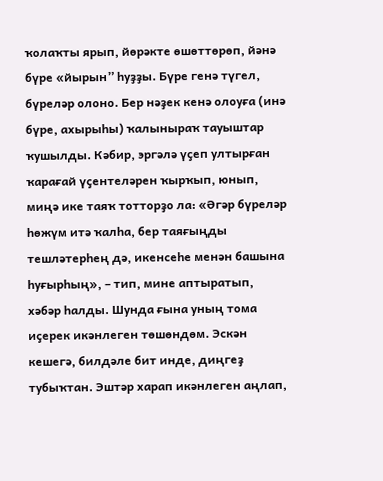ҡолаҡты ярып, йөрәкте өшөттөрөп, йәнә бүре «йырын” һуҙҙы. Бүре генә түгел, бүреләр олоно. Бер нәҙек кенә олоуға (инә бүре, ахырыһы) ҡалыныраҡ тауыштар ҡушылды. Кәбир, эргәлә үҫеп ултырған ҡарағай үҫентеләрен ҡырҡып, юнып, миңә ике таяҡ тотторҙо ла: «Әгәр бүреләр һөжүм итә ҡалһа, бер таяғыңды тешләтерһең дә, икенсеһе менән башына һуғырһың», – тип, мине аптыратып, хәбәр һалды. Шунда ғына уның тома иҫерек икәнлеген төшөндөм. Эскән кешегә, билдәле бит инде, диңгеҙ тубыҡтан. Эштәр харап икәнлеген аңлап,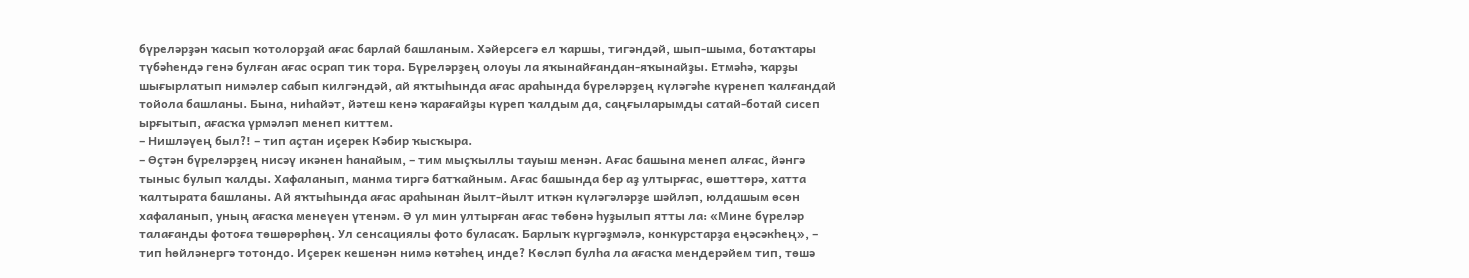бүреләрҙән ҡасып ҡотолорҙай ағас барлай башланым. Хәйерсегә ел ҡаршы, тигәндәй, шып-шыма, ботаҡтары түбәһендә генә булған ағас осрап тик тора. Бүреләрҙең олоуы ла яҡынайғандан-яҡынайҙы. Етмәһә, ҡарҙы шығырлатып нимәлер сабып килгәндәй, ай яҡтыһында ағас араһында бүреләрҙең күләгәһе күренеп ҡалғандай тойола башланы. Бына, ниһайәт, йәтеш кенә ҡарағайҙы күреп ҡалдым да, саңғыларымды сатай-ботай сисеп ырғытып, ағасҡа үрмәләп менеп киттем.
– Нишләүең был?! – тип аҫтан иҫерек Кәбир ҡысҡыра.
– Өҫтән бүреләрҙең нисәү икәнен һанайым, – тим мыҫҡыллы тауыш менән. Ағас башына менеп алғас, йәнгә тыныс булып ҡалды. Хафаланып, манма тиргә батҡайным. Ағас башында бер аҙ ултырғас, өшөттөрә, хатта ҡалтырата башланы. Ай яҡтыһында ағас араһынан йылт-йылт иткән күләгәләрҙе шәйләп, юлдашым өсөн хафаланып, уның ағасҡа менеүен үтенәм. Ә ул мин ултырған ағас төбөнә һуҙылып ятты ла: «Мине бүреләр талағанды фотоға төшөрөрһөң. Ул сенсациялы фото буласаҡ. Барлыҡ күргәҙмәлә, конкурстарҙа еңәсәкһең», – тип һөйләнергә тотондо. Иҫерек кешенән нимә көтәһең инде? Көсләп булһа ла ағасҡа мендерәйем тип, төшә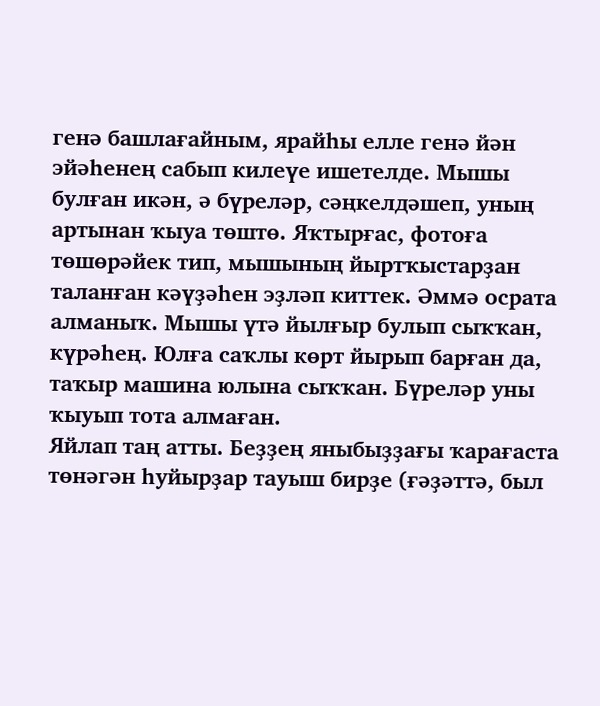генә башлағайным, ярайһы елле генә йән эйәһенең сабып килеүе ишетелде. Мышы булған икән, ә бүреләр, сәңкелдәшеп, уның артынан ҡыуа төштө. Яҡтырғас, фотоға төшөрәйек тип, мышының йыртҡыстарҙан таланған кәүҙәһен эҙләп киттек. Әммә осрата алманыҡ. Мышы үтә йылғыр булып сыҡҡан, күрәһең. Юлға саҡлы көрт йырып барған да, таҡыр машина юлына сыҡҡан. Бүреләр уны ҡыуып тота алмаған.
Яйлап таң атты. Беҙҙең яныбыҙҙағы ҡарағаста төнәгән һуйырҙар тауыш бирҙе (ғәҙәттә, был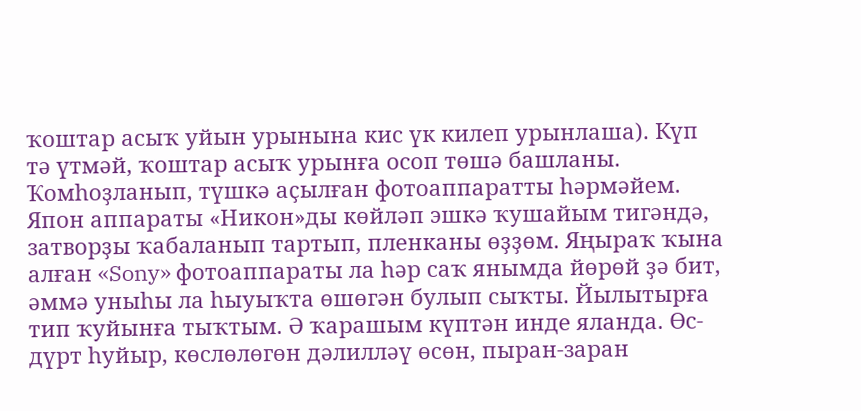ҡоштар асыҡ уйын урынына кис үк килеп урынлаша). Күп тә үтмәй, ҡоштар асыҡ урынға осоп төшә башланы. Ҡомһоҙланып, түшкә аҫылған фотоаппаратты һәрмәйем. Япон аппараты «Никон»ды көйләп эшкә ҡушайым тигәндә, затворҙы ҡабаланып тартып, пленканы өҙҙөм. Яңыраҡ ҡына алған «Sony» фотоаппараты ла һәр саҡ янымда йөрөй ҙә бит, әммә уныһы ла һыуыҡта өшөгән булып сыҡты. Йылытырға тип ҡуйынға тыҡтым. Ә ҡарашым күптән инде яланда. Өс-дүрт һуйыр, көслөлөгөн дәлилләү өсөн, пыран-заран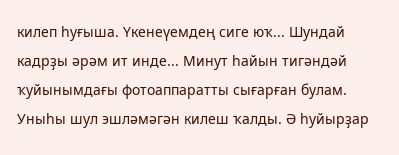килеп һуғыша. Үкенеүемдең сиге юҡ... Шундай кадрҙы әрәм ит инде... Минут һайын тигәндәй ҡуйынымдағы фотоаппаратты сығарған булам. Уныһы шул эшләмәгән килеш ҡалды. Ә һуйырҙар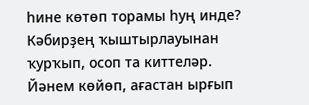һине көтөп торамы һуң инде? Кәбирҙең ҡыштырлауынан ҡурҡып, осоп та киттеләр. Йәнем көйөп, ағастан ырғып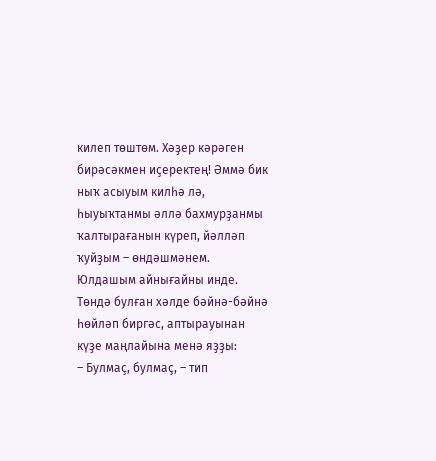килеп төштөм. Хәҙер кәрәген бирәсәкмен иҫеректең! Әммә бик ныҡ асыуым килһә лә, һыуыҡтанмы әллә бахмурҙанмы ҡалтырағанын күреп, йәлләп ҡуйҙым – өндәшмәнем. Юлдашым айнығайны инде. Төндә булған хәлде бәйнә-бәйнә һөйләп биргәс, аптырауынан күҙе маңлайына менә яҙҙы:
– Булмаҫ, булмаҫ, – тип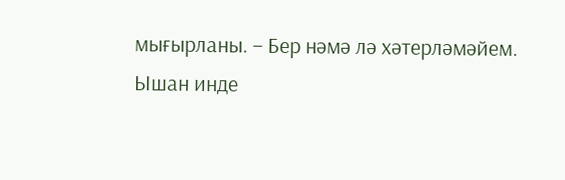мығырланы. – Бер нәмә лә хәтерләмәйем.
Ышан инде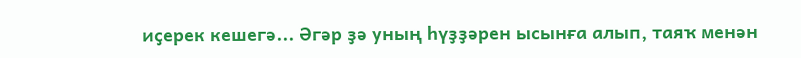иҫерек кешегә... Әгәр ҙә уның һүҙҙәрен ысынға алып, таяҡ менән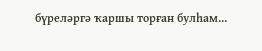бүреләргә ҡаршы торған булһам...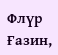Флүр Ғазин,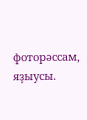фоторәссам, яҙыусы.